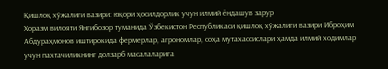Қишлоқ хўжалиги вазири: юқори ҳосилдорлик учун илмий ёндашув зарур
Хоразм вилояти Янгибозор туманида Ўзбекистон Республикаси қишлоқ хўжалиги вазири Иброҳим Абдураҳмонов иштирокида фермерлар, агрономлар, соҳа мутахассислари ҳамда илмий ходимлар учун пахтачиликнинг долзарб масалаларига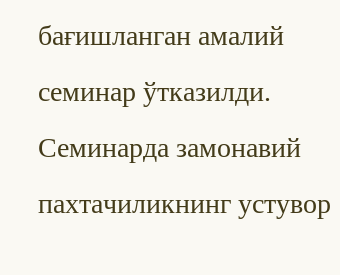бағишланган амалий семинар ўтказилди.
Семинарда замонавий пахтачиликнинг устувор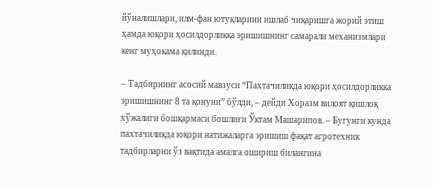йўналишлари, илм-фан ютуқларини ишлаб чиқаришга жорий этиш ҳамда юқори ҳосилдорликка эришишнинг самарали механизмлари кенг муҳокама қилинди.

– Тадбирнинг асосий мавзуси “Пахтачиликда юқори ҳосилдорликка эришишнинг 8 та қонуни” бўлди, – дейди Хоразм вилоят қишлоқ хўжалиги бошқармаси бошлиғи Ўктам Машарипов. – Бугунги кунда пахтачиликда юқори натижаларга эришиш фақат агротехник тадбирларни ўз вақтида амалга ошириш билангина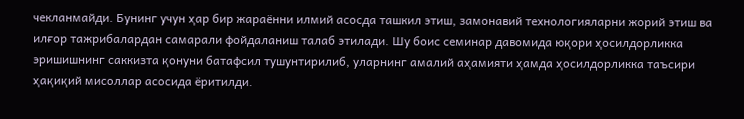чекланмайди. Бунинг учун ҳар бир жараённи илмий асосда ташкил этиш, замонавий технологияларни жорий этиш ва илғор тажрибалардан самарали фойдаланиш талаб этилади. Шу боис семинар давомида юқори ҳосилдорликка эришишнинг саккизта қонуни батафсил тушунтирилиб, уларнинг амалий аҳамияти ҳамда ҳосилдорликка таъсири ҳақиқий мисоллар асосида ёритилди.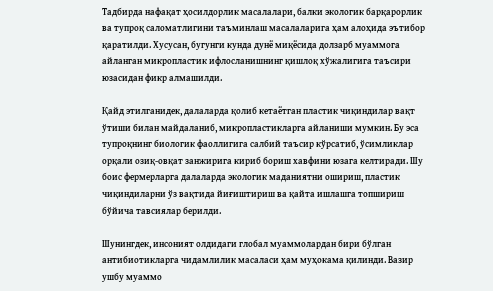Тадбирда нафақат ҳосилдорлик масалалари, балки экологик барқарорлик ва тупроқ саломатлигини таъминлаш масалаларига ҳам алоҳида эътибор қаратилди. Хусусан, бугунги кунда дунё миқёсида долзарб муаммога айланган микропластик ифлосланишнинг қишлоқ хўжалигига таъсири юзасидан фикр алмашилди.

Қайд этилганидек, далаларда қолиб кетаётган пластик чиқиндилар вақт ўтиши билан майдаланиб, микропластикларга айланиши мумкин. Бу эса тупроқнинг биологик фаоллигига салбий таъсир кўрсатиб, ўсимликлар орқали озиқ-овқат занжирига кириб бориш хавфини юзага келтиради. Шу боис фермерларга далаларда экологик маданиятни ошириш, пластик чиқиндиларни ўз вақтида йиғиштириш ва қайта ишлашга топшириш бўйича тавсиялар берилди.

Шунингдек, инсоният олдидаги глобал муаммолардан бири бўлган антибиотикларга чидамлилик масаласи ҳам муҳокама қилинди. Вазир ушбу муаммо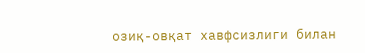озиқ-овқат хавфсизлиги билан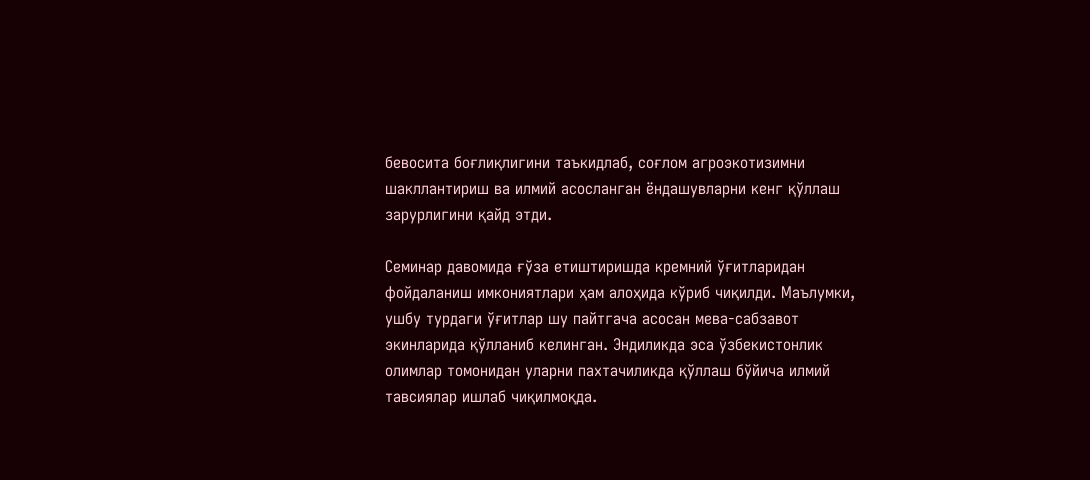бевосита боғлиқлигини таъкидлаб, соғлом агроэкотизимни шакллантириш ва илмий асосланган ёндашувларни кенг қўллаш зарурлигини қайд этди.

Семинар давомида ғўза етиштиришда кремний ўғитларидан фойдаланиш имкониятлари ҳам алоҳида кўриб чиқилди. Маълумки, ушбу турдаги ўғитлар шу пайтгача асосан мева-сабзавот экинларида қўлланиб келинган. Эндиликда эса ўзбекистонлик олимлар томонидан уларни пахтачиликда қўллаш бўйича илмий тавсиялар ишлаб чиқилмоқда.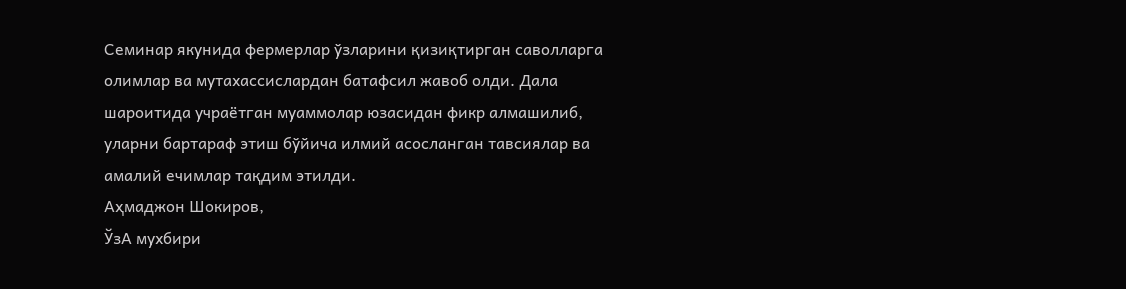Семинар якунида фермерлар ўзларини қизиқтирган саволларга олимлар ва мутахассислардан батафсил жавоб олди. Дала шароитида учраётган муаммолар юзасидан фикр алмашилиб, уларни бартараф этиш бўйича илмий асосланган тавсиялар ва амалий ечимлар тақдим этилди.
Аҳмаджон Шокиров,
ЎзА мухбири